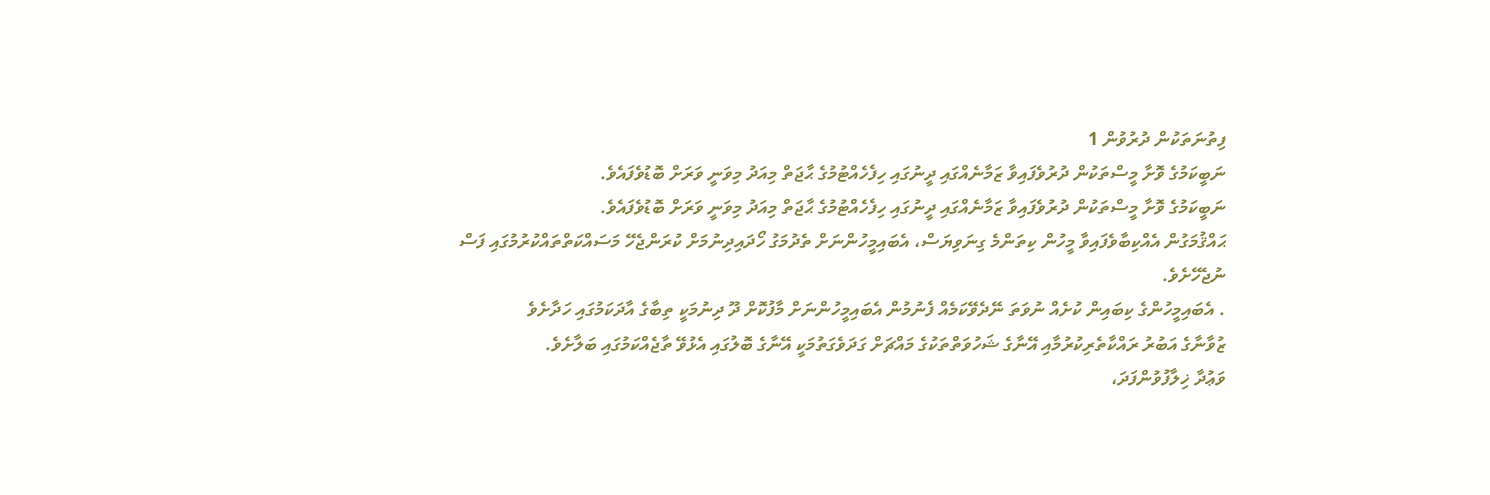ފިތުނަތަކުން ދުރުވުން 1
ނަބީކަމުގެ ވޮށާ މީސްތަކުން ދުރުވެފައިވާ ޒަމާނެއްގައި ދީނުގައި ހިފެހެއްޓުމުގެ ޙާޖަތް މިއަދު މިވަނީ ވަރަށް ބޮޑުވެފައެވެ.
ނަބީކަމުގެ ވޮށާ މީސްތަކުން ދުރުވެފައިވާ ޒަމާނެއްގައި ދީނުގައި ހިފެހެއްޓުމުގެ ޙާޖަތް މިއަދު މިވަނީ ވަރަށް ބޮޑުވެފައެވެ.
ޙައްޤުމަގުން އެއްކިބާވެފައިވާ މީހުން ކިތަންމެ ގިނަވިޔަސް، އެބައިމީހުންނަށް ތެދުމަގު ހޯދައިދިނުމަށް ކުރަންޖެހޭ މަސައްކަތްތައްކުރުމުގައި ފަސް ނުޖެހޭށެވެ.
. އެބައިމީހުންގެ ކިބައިން ކުށެއް ނުވަތަ ނޭދެވޭކަމެއް ފެނުމުން އެބައިމީހުންނަށް މާފުކޮށް ދޫ ދިނުމަކީ ތިބާގެ އާދަކަމުގައި ހަދާށެވެ
ޒުވާނާގެ އަބުރު ރައްކާތެރިކުރުމާއި އޭނާގެ ޝަހުވަތްތަކުގެ މައްޗަށް ގަދަވެގަތުމަކީ އޭނާގެ ބޮލުގައި އެޅުވޭ ތާޖެއްކަމުގައި ބަލާށެވެ.
ވަޢުދާ ޚިލާފުވުންފަދަ،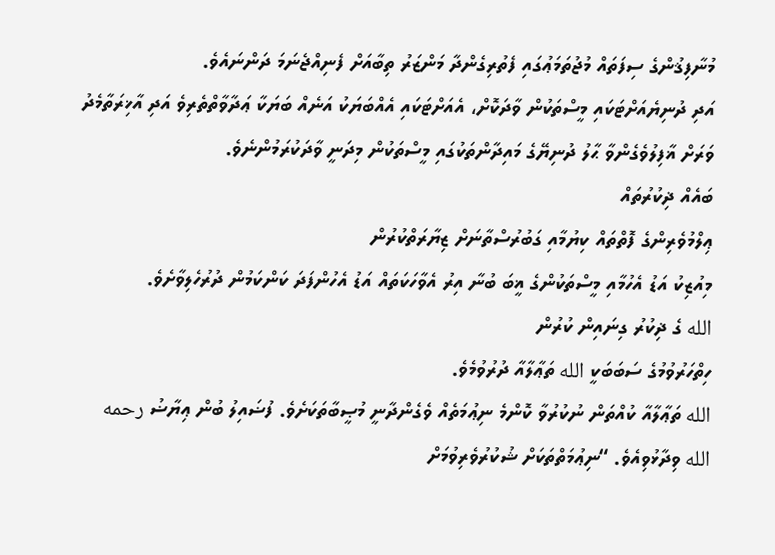މުނާފިޤުންގެ ސިފަތައް މުޖުތަމަޢުގައި ފެތުރިގެންދާ މަންޒަރު ތިބާއަށް ފެނިއްޖެނަމަ ދަންނައެވެ.
އަދި ދުނިޔެއަށްޓަކައި މީސްތަކުން ވާދަކޮށް، އެއަށްޓަކައި އެއްބަޔަކު އަނެއް ބަޔަކާ ޢަދާވާތްތެރިވެ އަދި އާޚިރަތާމެދު ވަރަށް ޣާފިލުވެގެންވާ ޙާލު ދުނިޔޭގެ މައިދާންތަކުގައި މީސްތަކުން މިދަނީ ވާދަކުރަމުންނެވެ.
ބައެއް ޛިކުރުތައް
ޢިލްމުވެރިންގެ ފޮތްތައް ކިޔުމާއި ގަބުރުސްތާނަށް ޒިޔާރަތްކުރުން
މިއުޒިކު އަޑު އެހުމާއި މީސްތަކުންގެ ޣީބަ ބުނާ އިރު އެވާހަކަތައް އަޑު އެހުންފަދަ ކަންކަމުން ދުރުހެލިވާށެވެ.
الله ގެ ޛިކުރު ގިނައިން ކުރުން
ހިތްހަރުވުމުގެ ސަބަބަކީ الله ތަޢާލާއާ ދުރުވުމެވެ.
الله ތަޢާލާއާ ކުއްތަން ނުކުރުވާ ކޮންމެ ނިޢުމަތެއް ވެގެންދާނީ މުޞީބާތަކަށެވެ. ފުޟައިލު ބުން ޢިޔާޟު رحمه الله ވިދާޅުވިއެވެ. “ނިޢުމަތްތަކަށް ޝުކުރުވެރިވުމަށް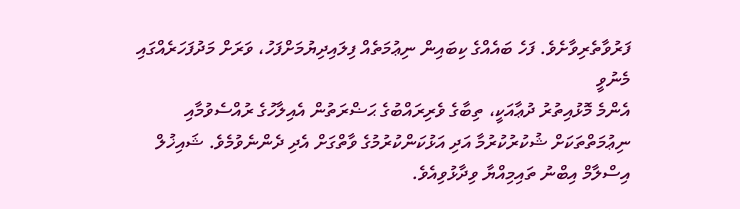ފަރުވާތެރިވާށެވެ. ފަހެ ބައެއްގެ ކިބައިން ނިޢުމަތެއް ފިލައިދިޔުމަށްފަހު، ވަރަށް މަދުފަހަރެއްގައި މެނުވީ
އެންމެ މޮޅުއިތުރު ދުޢާއަކީ، ތިބާގެ ވެރިރައްބުގެ ޙަޟްރަތުން އެއިލާހުގެ ރުއްސެވުމާއި ނިޢުމަތްތަކަށް ޝުކުރުކުރުމާ އަދި އަޅުކަންކުރުމުގެ ވާތްގަށް އެދި ދެންނެވުމެވެ. ޝައިޚުލް އިސްލާމް އިބްނު ތައިމިއްޔާ ވިދާޅުވިއެވެ.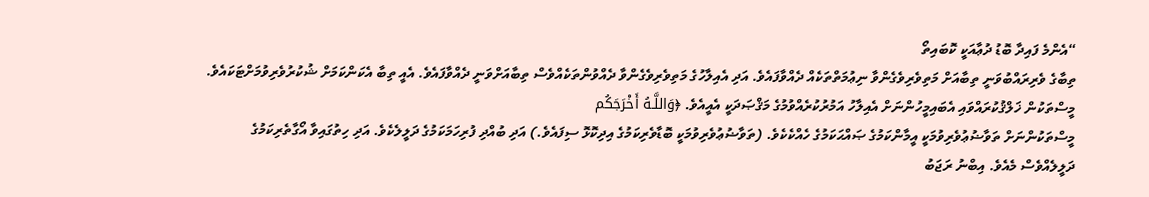“އެންމެ ފައިދާ ބޮޑު ދުޢާއަކީ ކޮބައިތޯ
ތިބާގެ ވެރިރައްބުވަނީ ތިބާއަށް މަތިވެރިވެގެންވާ ނިޢުމަތްތަކެއް ދެއްވާފައެވެ. އަދި އެއިލާހުގެ މަތިވެރިވެގެންވާ ދެއްވުންތަކެއްވެސް ތިބާއަށްވަނީ ދެއްވާފައެވެ. އެއީ ތިބާ އެކަންކަމަށް ޝުކުރުވެރިވުމަށްޓަކައެވެ. މީސްތަކުން ޚަލްޤުކުރައްވައި އެބައިމީހުންނަށް އެއިލާހު އަމުރުކުރެއްވުމުގެ މަޤްޞަދަކީ އެއީއެވެ. ﴿وَاللَّـهُ أَخْرَجَكُم
މީސްތަކުންނަށް ތަވާޟުޢުވެރިވުމަކީ އީމާންކަމުގެ ޞައްޙަކަމުގެ ހެއްކެކެވެ. (ތަވާޟުޢުވެރިވުމަކީ ބޮޑާވެރިކަމުގެ އިދިކޮޅޮ ސިފައެވެ.) އަދި ބުއްދި ފުރިހަމަކަމުގެ ދަލީލެކެވެ. އަދި ހިތުގައިވާ އޯގާތެރިކަމުގެ ދަލީލެއްވެސް މެއެވެ. އިބްނު ރަޖަބު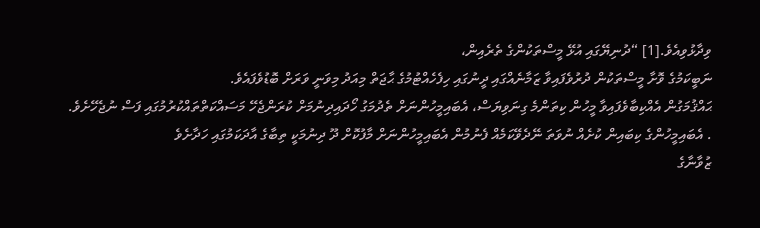ވިދާޅުވިއެވެ.[1] “ދުނިޔޭގައި އުޅޭ މީސްތަކުންގެ ތެރެއިން،
ނަބީކަމުގެ ވޮށާ މީސްތަކުން ދުރުވެފައިވާ ޒަމާނެއްގައި ދީނުގައި ހިފެހެއްޓުމުގެ ޙާޖަތް މިއަދު މިވަނީ ވަރަށް ބޮޑުވެފައެވެ.
ޙައްޤުމަގުން އެއްކިބާވެފައިވާ މީހުން ކިތަންމެ ގިނަވިޔަސް، އެބައިމީހުންނަށް ތެދުމަގު ހޯދައިދިނުމަށް ކުރަންޖެހޭ މަސައްކަތްތައްކުރުމުގައި ފަސް ނުޖެހޭށެވެ.
. އެބައިމީހުންގެ ކިބައިން ކުށެއް ނުވަތަ ނޭދެވޭކަމެއް ފެނުމުން އެބައިމީހުންނަށް މާފުކޮށް ދޫ ދިނުމަކީ ތިބާގެ އާދަކަމުގައި ހަދާށެވެ
ޒުވާނާގެ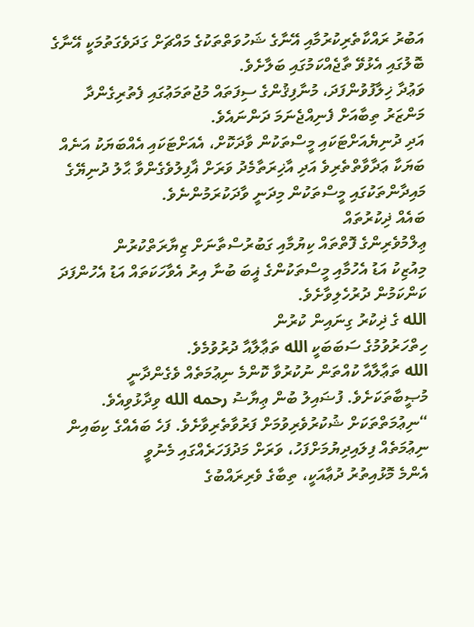އަބުރު ރައްކާތެރިކުރުމާއި އޭނާގެ ޝަހުވަތްތަކުގެ މައްޗަށް ގަދަވެގަތުމަކީ އޭނާގެ ބޮލުގައި އެޅުވޭ ތާޖެއްކަމުގައި ބަލާށެވެ.
ވަޢުދާ ޚިލާފުވުންފަދަ، މުނާފިޤުންގެ ސިފަތައް މުޖުތަމަޢުގައި ފެތުރިގެންދާ މަންޒަރު ތިބާއަށް ފެނިއްޖެނަމަ ދަންނައެވެ.
އަދި ދުނިޔެއަށްޓަކައި މީސްތަކުން ވާދަކޮށް، އެއަށްޓަކައި އެއްބަޔަކު އަނެއް ބަޔަކާ ޢަދާވާތްތެރިވެ އަދި އާޚިރަތާމެދު ވަރަށް ޣާފިލުވެގެންވާ ޙާލު ދުނިޔޭގެ މައިދާންތަކުގައި މީސްތަކުން މިދަނީ ވާދަކުރަމުންނެވެ.
ބައެއް ޛިކުރުތައް
ޢިލްމުވެރިންގެ ފޮތްތައް ކިޔުމާއި ގަބުރުސްތާނަށް ޒިޔާރަތްކުރުން
މިއުޒިކު އަޑު އެހުމާއި މީސްތަކުންގެ ޣީބަ ބުނާ އިރު އެވާހަކަތައް އަޑު އެހުންފަދަ ކަންކަމުން ދުރުހެލިވާށެވެ.
الله ގެ ޛިކުރު ގިނައިން ކުރުން
ހިތްހަރުވުމުގެ ސަބަބަކީ الله ތަޢާލާއާ ދުރުވުމެވެ.
الله ތަޢާލާއާ ކުއްތަން ނުކުރުވާ ކޮންމެ ނިޢުމަތެއް ވެގެންދާނީ މުޞީބާތަކަށެވެ. ފުޟައިލު ބުން ޢިޔާޟު رحمه الله ވިދާޅުވިއެވެ. “ނިޢުމަތްތަކަށް ޝުކުރުވެރިވުމަށް ފަރުވާތެރިވާށެވެ. ފަހެ ބައެއްގެ ކިބައިން ނިޢުމަތެއް ފިލައިދިޔުމަށްފަހު، ވަރަށް މަދުފަހަރެއްގައި މެނުވީ
އެންމެ މޮޅުއިތުރު ދުޢާއަކީ، ތިބާގެ ވެރިރައްބުގެ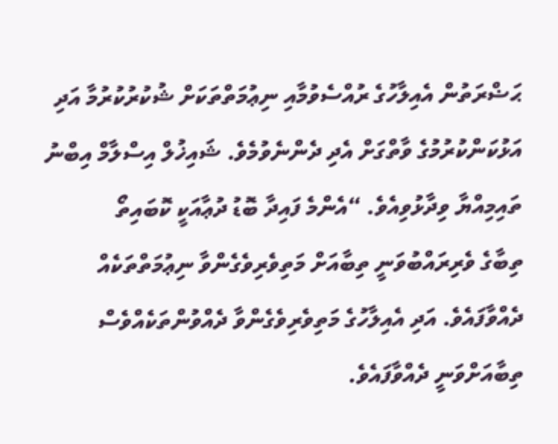ޙަޟްރަތުން އެއިލާހުގެ ރުއްސެވުމާއި ނިޢުމަތްތަކަށް ޝުކުރުކުރުމާ އަދި އަޅުކަންކުރުމުގެ ވާތްގަށް އެދި ދެންނެވުމެވެ. ޝައިޚުލް އިސްލާމް އިބްނު ތައިމިއްޔާ ވިދާޅުވިއެވެ. “އެންމެ ފައިދާ ބޮޑު ދުޢާއަކީ ކޮބައިތޯ
ތިބާގެ ވެރިރައްބުވަނީ ތިބާއަށް މަތިވެރިވެގެންވާ ނިޢުމަތްތަކެއް ދެއްވާފައެވެ. އަދި އެއިލާހުގެ މަތިވެރިވެގެންވާ ދެއްވުންތަކެއްވެސް ތިބާއަށްވަނީ ދެއްވާފައެވެ.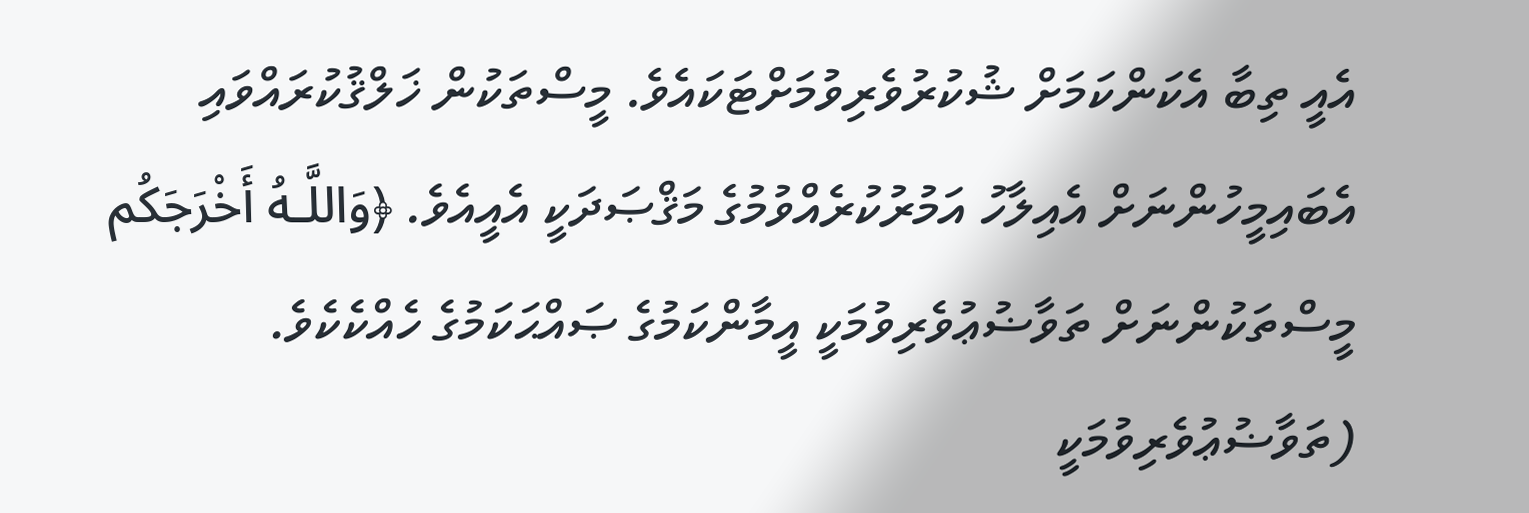އެއީ ތިބާ އެކަންކަމަށް ޝުކުރުވެރިވުމަށްޓަކައެވެ. މީސްތަކުން ޚަލްޤުކުރައްވައި އެބައިމީހުންނަށް އެއިލާހު އަމުރުކުރެއްވުމުގެ މަޤްޞަދަކީ އެއީއެވެ. ﴿وَاللَّـهُ أَخْرَجَكُم
މީސްތަކުންނަށް ތަވާޟުޢުވެރިވުމަކީ އީމާންކަމުގެ ޞައްޙަކަމުގެ ހެއްކެކެވެ. (ތަވާޟުޢުވެރިވުމަކީ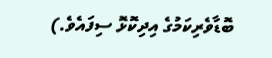ބޮޑާވެރިކަމުގެ އިދިކޮޅޮ ސިފައެވެ.)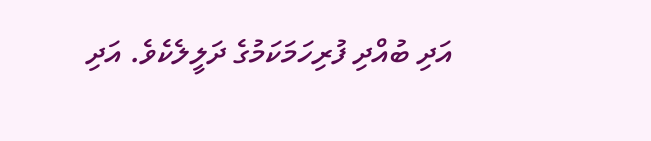އަދި ބުއްދި ފުރިހަމަކަމުގެ ދަލީލެކެވެ. އަދި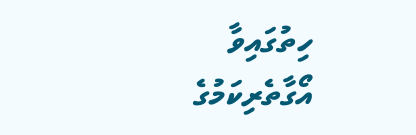ހިތުގައިވާ އޯގާތެރިކަމުގެ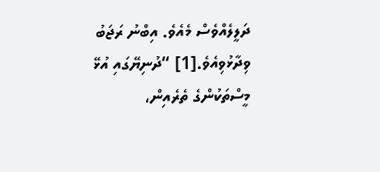ދަލީލެއްވެސް މެއެވެ. އިބްނު ރަޖަބު ވިދާޅުވިއެވެ.[1] “ދުނިޔޭގައި އުޅޭ މީސްތަކުންގެ ތެރެއިން،